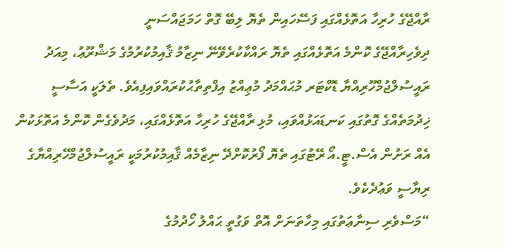ރާއްޖޭގެ ހުރިހާ އަތޮޅެއްގައި ފަސޭހައިން ތެޔޮ ލިބޭ ގޮތް ހަމަޖައްސަނީ
ދިވެހިރާއްޖޭގެ ކޮންމެ އަތޮޅެއްގައި ތެޔޮ ރައްކާކުރެވޭނޭ ނިޒާމު ޤާއިމުކުރުމުގެ މަޝްރޫޢު، މިއަދު ރައީސުލްޖުމްހޫރިއްޔާ ޑޮކްޓަރ މުޙައްމަދު މުޢިއްޒު އިފްތިތާޙުކުރައްވައިފިއެވެ. ތެލަކީ އަސާސީ ޚިދުމަތެއްގެ ގޮތުގައި ކަނޑައަޅުއްވައި، މުޅި ރާއްޖޭގެ ހުރިހާ އަތޮޅެއްގައި، މަދުވެގެން ކޮންމެ އަތޮޅަކުން އެއް ރަށުން އެސް.ޓީ.އޯ ރޭޓުގައި ތެޔޮ ފޯރުކޮށްދޭ ނިޒާމެއް ޤާއިމުކުރުމަކީ ރައީސުލްޖުމްހޭރިއްޔާގެ ރިޔާސީ ވަޢުދެކެވެ.
“މަސްވެރި ސިނާޢަތުގައި މިހާތަނަށް އޮތް ވަގުތީ ޙައްލު ހޯދުމުގެ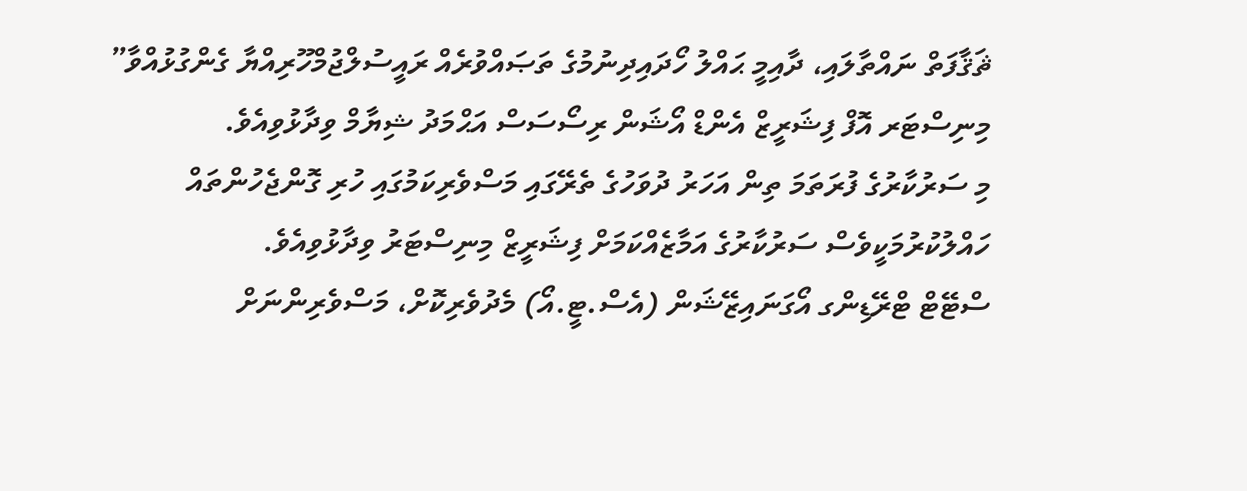ޘަޤާފަތް ނައްތާލައި، ދާއިމީ ޙައްލު ހޯދައިދިނުމުގެ ތަޞައްވުރެއް ރައީސުލްޖުމްހޫރިއްޔާ ގެންގުޅުއްވާ” މިނިސްޓަރ އޮފް ފިޝަރީޒް އެންޑް އޯޝަން ރިސޯސަސް އަޙްމަދު ޝިޔާމް ވިދާޅުވިއެވެ.
މި ސަރުކާރުގެ ފުރަތަމަ ތިން އަހަރު ދުވަހުގެ ތެރޭގައި މަސްވެރިކަމުގައި ހުރި ގޮންޖެހުންތައް ހައްލުކުރުމަކީވެސް ސަރުކާރުގެ އަމާޒެއްކަމަށް ފިޝަރީޒް މިނިސްޓަރު ވިދާޅުވިއެވެ.
ސްޓޭޓް ޓްރޭޑިންގ އޯގަނައިޒޭޝަން (އެސް.ޓީ.އޯ) މެދުވެރިކޮށް، މަސްވެރިންނަށް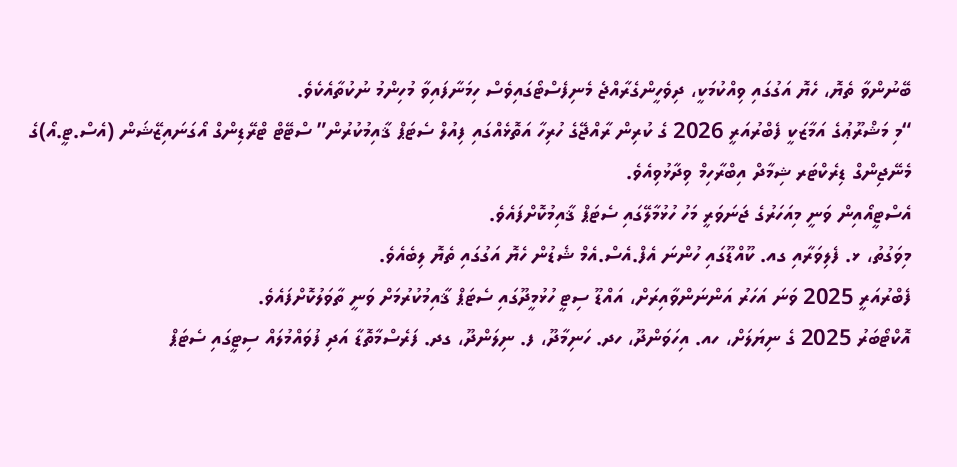ބޭނުންވާ ތެޔޮ، ހެޔޮ އަގުގައި ވިއްކުމަކީ، ދިވެހީންގެރާއްޖެ މެނިފެސްޓޯގައިވެސް ހިމަނާފައިވާ މުހިންމު ނުކުތާއެކެވެ.
“މި މަޝްރޫޢުގެ އަމާޒަކީ ފެބްރުއަރީ 2026 ގެ ކުރިން ރާއްޖޭގެ ހުރިހާ އަތޮޅެއްގައި ފިއުލް ސެޓަޕް ޤާއިމުކުރުން” ސްޓޭޓް ޓްރޭޑިންގް އޯގަނައިޒޭޝަން (އެސް.ޓީ.އޯ)ގެ މެނޭޖިންގް ޑިރެކްޓަރ ޝިމާދް އިބްރާހިމް ވިދާޅުވިއެވެ.
އެސްޓީއޯއިން ވަނީ މިއަހަރުގެ ޖަނަވަރީ މަހު ހުޅުމާލޭގައި ސެޓަޕް ޤާއިމުކޮށްފައެވެ.
މިވަގުތު، ޅ. ފެލިވަރާއި ގއ. ކޫއްޑޫގައި ހުންނަ އެފް.އެސް.އެމް ޝެޑުން ހެޔޮ އަގުގައި ތެޔޮ ލިބެއެވެ.
ފެބްރުއަރީ 2025 ވަނަ އަހަރު އަންނަންވާއިރަށް، އައްޑޫ ސިޓީ ހުޅުމީދޫގައި ސެޓަޕް ޤާއިމުކުރުމަށް ވަނީ ތާވަލުކޮށްފައެވެ.
އޮކްޓޯބަރު 2025 ގެ ނިޔަލަށް، ހއ. އިހަވަންދޫ، ހދ. ހަނިމާދޫ، ފ. ނިލަންދޫ، ގދ. ފަރެސްމާތޮޑާ އަދި ފުވައްމުލައް ސިޓީގައި ސެޓަޕް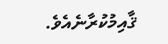ޤާއިމުކުރާނެއެވެ.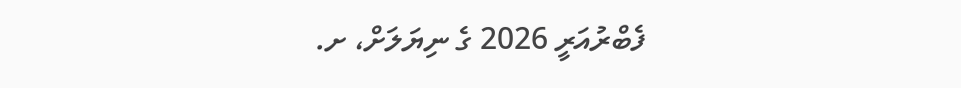ފެބްރުއަރީ 2026 ގެ ނިޔަލަށް، ށ.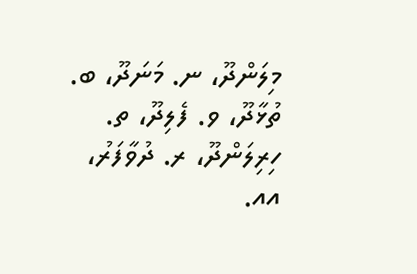މިލަންދޫ، ނ. މަނަދޫ، ބ. ތުޅާދޫ، ވ. ފެލިދޫ، ތ. ހިރިލަންދޫ، ރ. ދުވާފަރު، އއ.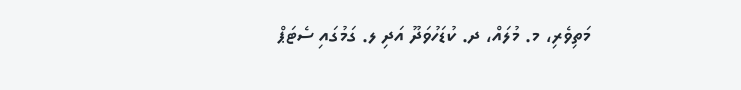މަތިވެރި، މ. މުލައް، ދ. ކުޑަހުވަދޫ އަދި ލ. ގަމުގައި ސެޓަޕް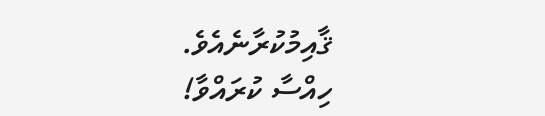ޤާއިމުކުރާނެއެވެ.
ހިއްސާ ކުރައްވާ!